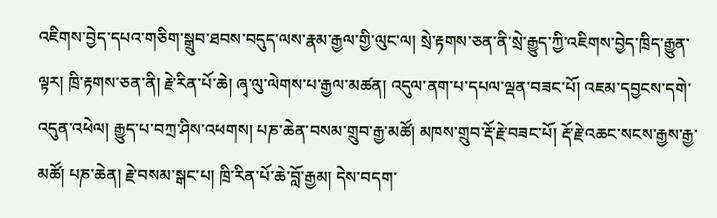འཇིགས་བྱེད་དཔའ་གཅིག་སྒྲུབ་ཐབས་བདུད་ལས་རྣམ་རྒྱལ་གྱི་ལུང་ལ། སྲེ་རྟགས་ཅན་ནི་སྲེ་རྒྱུད་ཀྱི་འཇིགས་བྱེད་ཁྲིད་རྒྱུན་ལྟར། ཁྲི་རྟགས་ཅན་ནི། རྗེ་རིན་པོ་ཆེ། ཞྭ་ལུ་ལེགས་པ་རྒྱལ་མཚན། འདུལ་ནག་པ་དཔལ་ལྡན་བཟང་པོ། འཇམ་དབྱངས་དགེ་འདུན་འཕེལ། རྒྱུད་པ་བཀྲ་ཤིས་འཕགས། པཎ་ཆེན་བསམ་གྲུབ་རྒྱ་མཚོ། མཁས་གྲུབ་རྡོ་རྗེ་བཟང་པོ། རྡོ་རྗེ་འཆང་སངས་རྒྱས་རྒྱ་མཚོ། པཎ་ཆེན། རྗེ་བསམ་སྒང་པ། ཁྲི་རིན་པོ་ཆེ་བློ་རྒྱམ། དེས་བདག་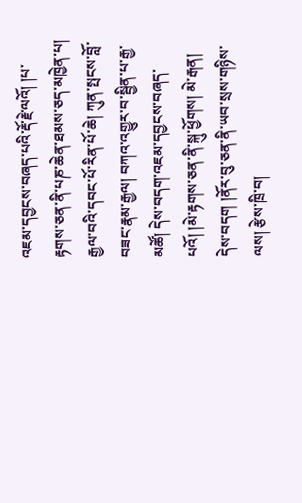འཇམ་དབྱངས་བཞད་པའི་རྡོ་རྗེ་ལའོ། །པ་རྟགས་ཅན་ནི་པཎ་ཆེན་ཐམས་ཅད་མཁྱེན་པ། རྒྱལ་བའི་དབང་པོ་རིན་པོ་ཆེ། ཀུན་སྤངས་བློ་བཟང་རྣམ་རྒྱལ། བཀའ་འགྱུར་བ་སྦྱིན་པ་རྒྱ་མཚོ། དེས་བདག་འཇམ་དབྱངས་བཞད་པའོ། །མེ་རྟགས་ཅན་ནི་སྐུ་ཕྱོགས། མེ་རྒན། དེས་བདག །ནོར་བུ་ཅན་ནི་ཡབ་སྲས་གཉིས་ལས། རྩེས་ཁྲི་བ།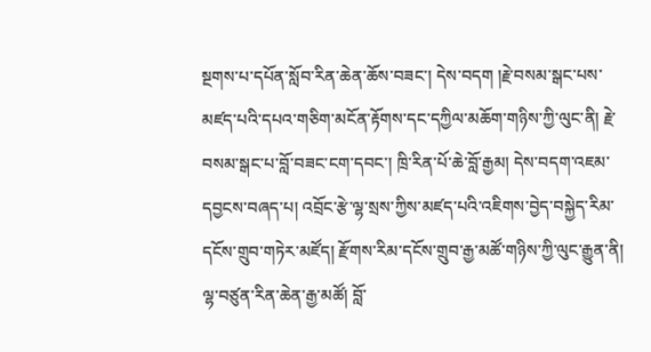སྔགས་པ་དཔོན་སློབ་རིན་ཆེན་ཆོས་བཟང་། དེས་བདག །རྗེ་བསམ་སྒང་པས་མཛད་པའི་དཔའ་གཅིག་མངོན་རྟོགས་དང་དཀྱིལ་མཆོག་གཉིས་ཀྱི་ལུང་ནི། རྗེ་བསམ་སྒང་པ་བློ་བཟང་ངག་དབང་། ཁྲི་རིན་པོ་ཆེ་བློ་རྒྱམ། དེས་བདག་འཇམ་དབྱངས་བཞད་པ། འབྲོང་རྩེ་ལྷ་སྲས་ཀྱིས་མཛད་པའི་འཇིགས་བྱེད་བསྐྱེད་རིམ་དངོས་གྲུབ་གཏེར་མཛོད། རྫོགས་རིམ་དངོས་གྲུབ་རྒྱ་མཚོ་གཉིས་ཀྱི་ལུང་རྒྱུན་ནི། ལྷ་བཙུན་རིན་ཆེན་རྒྱ་མཚོ། བློ་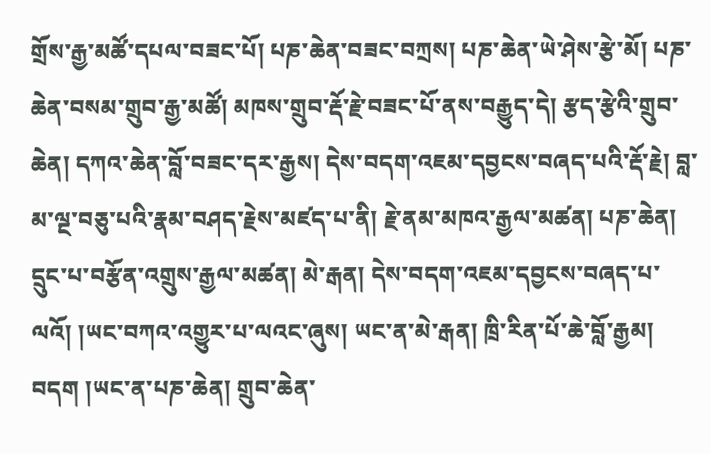གྲོས་རྒྱ་མཚོ་དཔལ་བཟང་པོ། པཎ་ཆེན་བཟང་བཀྲས། པཎ་ཆེན་ཡེ་ཤེས་རྩེ་མོ། པཎ་ཆེན་བསམ་གྲུབ་རྒྱ་མཚོ། མཁས་གྲུབ་རྡོ་རྗེ་བཟང་པོ་ནས་བརྒྱུད་དེ། རྩད་རྩེའི་གྲུབ་ཆེན། དཀའ་ཆེན་བློ་བཟང་དར་རྒྱས། དེས་བདག་འཇམ་དབྱངས་བཞད་པའི་རྡོ་རྗེ། བླ་མ་ལྔ་བཅུ་པའི་རྣམ་བཤད་རྗེས་མཛད་པ་ནི། རྗེ་ནམ་མཁའ་རྒྱལ་མཚན། པཎ་ཆེན། དྲུང་པ་བརྩོན་འགྲུས་རྒྱལ་མཚན། མེ་རྒན། དེས་བདག་འཇམ་དབྱངས་བཞད་པ་ལའོ། །ཡང་བཀའ་འགྱུར་པ་ལའང་ཞུས། ཡང་ན་མེ་རྒན། ཁྲི་རིན་པོ་ཆེ་བློ་རྒྱམ། བདག །ཡང་ན་པཎ་ཆེན། གྲུབ་ཆེན་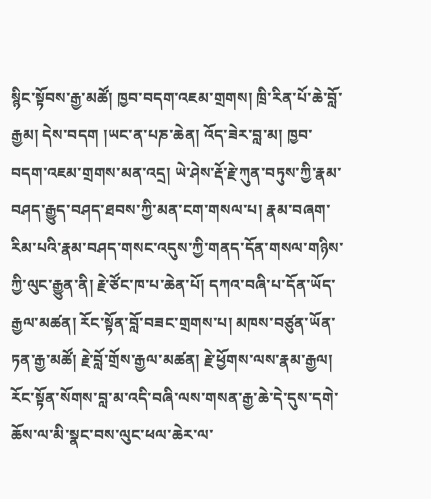སྙིང་སྟོབས་རྒྱ་མཚོ། ཁྱབ་བདག་འཇམ་གྲགས། ཁྲི་རིན་པོ་ཆེ་བློ་རྒྱམ། དེས་བདག །ཡང་ན་པཎ་ཆེན། འོད་ཟེར་བླ་མ། ཁྱབ་བདག་འཇམ་གྲགས་མན་འདྲ། ཡེ་ཤེས་རྡོ་རྗེ་ཀུན་བཏུས་ཀྱི་རྣམ་བཤད་རྒྱུད་བཤད་ཐབས་ཀྱི་མན་ངག་གསལ་པ། རྣམ་བཞག་རིམ་པའི་རྣམ་བཤད་གསང་འདུས་ཀྱི་གནད་དོན་གསལ་གཉིས་ཀྱི་ལུང་རྒྱུན་ནི། རྗེ་ཙོང་ཁ་པ་ཆེན་པོ། དཀའ་བཞི་པ་དོན་ཡོད་རྒྱལ་མཚན། རོང་སྟོན་བློ་བཟང་གྲགས་པ། མཁས་བཙུན་ཡོན་ཏན་རྒྱ་མཚོ། རྗེ་བློ་གྲོས་རྒྱལ་མཚན། རྗེ་ཕྱོགས་ལས་རྣམ་རྒྱལ། རོང་སྟོན་སོགས་བླ་མ་འདི་བཞི་ལས་གསན་རྒྱ་ཆེ་དེ་དུས་དགེ་ཆོས་ལ་མི་སྣང་བས་ལུང་ཕལ་ཆེར་ལ་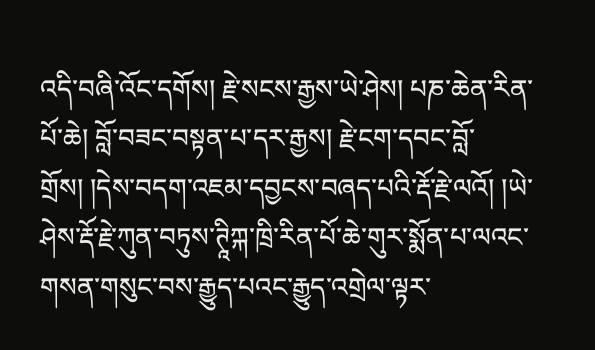འདི་བཞི་འོང་དགོས། རྗེ་སངས་རྒྱས་ཡེ་ཤེས། པཎ་ཆེན་རིན་པོ་ཆེ། བློ་བཟང་བསྟན་པ་དར་རྒྱས། རྗེ་ངག་དབང་བློ་གྲོས། །དེས་བདག་འཇམ་དབྱངས་བཞད་པའི་རྡོ་རྗེ་ལའོ། །ཡེ་ཤེས་རྡོ་རྗེ་ཀུན་བཏུས་ཊཱིཀྐ་ཁྲི་རིན་པོ་ཆེ་གུར་སྨོན་པ་ལའང་གསན་གསུང་བས་རྒྱུད་པའང་རྒྱུད་འགྲེལ་ལྟར་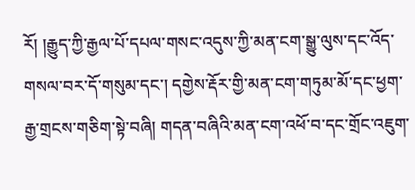རོ། །རྒྱུད་ཀྱི་རྒྱལ་པོ་དཔལ་གསང་འདུས་ཀྱི་མན་ངག་སྒྱུ་ལུས་དང་འོད་གསལ་བར་དོ་གསུམ་དང་། དགྱེས་རྡོར་གྱི་མན་ངག་གཏུམ་མོ་དང་ཕྱག་རྒྱ་གྲངས་གཅིག་སྟེ་བཞི། གདན་བཞིའི་མན་ངག་འཕོ་བ་དང་གྲོང་འཇུག་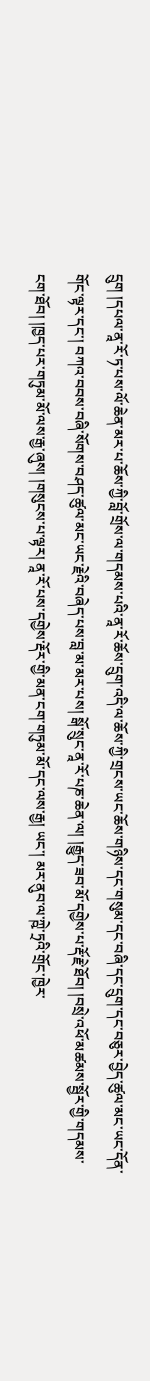དྲུག །དཔལ་ནཱ་རོ་ཏ་པས་ལོ་ཆེན་མར་པ་ཆོས་ཀྱི་བློ་གྲོས་ལ་གདམས་པའི་ནཱ་རོ་ཆོས་དྲུག་འདི་ལ་ཆོས་ཀྱི་གྲངས་ཡང་ཆོས་གཉིས་དང་གསུམ་དང་བཞི་དང་དྲུག་དང་བཅུར་བྱེད་ཚུལ་མང་ཡང་དོན་གོང་ལྟར་དང་། བཀའ་བབས་བཞི་སོགས་བཤད་ཚུལ་མང་ཡང་རྗེའི་བཞེད་པས་བླ་མ་མར་པས། སྒོ་སྲུང་ནཱ་རོ་པཎ་ཆེན་ལ། །རྒྱུད་ཟབ་མོ་དགྱེས་པ་རྡོ་རྗེ་ཐོབ། །བསྲེ་འཕོ་མཚམས་སྦྱོར་གྱི་གདམས་ངག་ཐོབ། །ཁྱད་པར་གཏུམ་མོ་ལས་རྒྱ་ཞུས། །གསུངས་པ་ལྟར། ནཱ་རོ་པས་དགྱེས་རྡོར་གྱི་མན་ངག་གཏུམ་མོ་དང་ལས་རྒྱ། ཡང་། མར་ནུབ་ལ་ཀྵེ་ཏྲའི་གྲོང་ཁྱེར་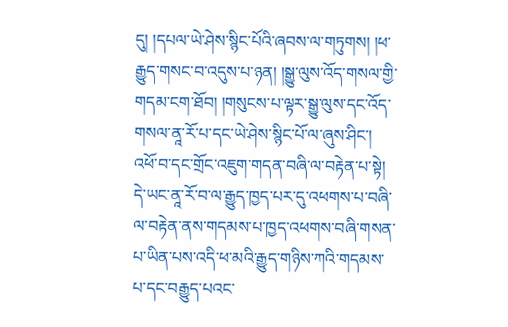དུ། །དཔལ་ཡེ་ཤེས་སྙིང་པོའི་ཞབས་ལ་གཏུགས། །ཕ་རྒྱུད་གསང་བ་འདུས་པ་ཉན། །སྒྱུ་ལུས་འོད་གསལ་གྱི་གདམ་ངག་ཐོབ། །གསུངས་པ་ལྟར་སྒྱུ་ལུས་དང་འོད་གསལ་ནཱ་རོ་པ་དང་ཡེ་ཤེས་སྙིང་པོ་ལ་ཞུས་ཤིང་། འཕོ་བ་དང་གྲོང་འཇུག་གདན་བཞི་ལ་བརྟེན་པ་སྟེ། དེ་ཡང་ནཱ་རོ་བ་ལ་རྒྱུད་ཁྱད་པར་དུ་འཕགས་པ་བཞི་ལ་བརྟེན་ནས་གདམས་པ་ཁྱད་འཕགས་བཞི་གསན་པ་ཡིན་པས་འདི་ཕ་མའི་རྒྱུད་གཉིས་ཀའི་གདམས་པ་དང་བརྒྱུད་པའང་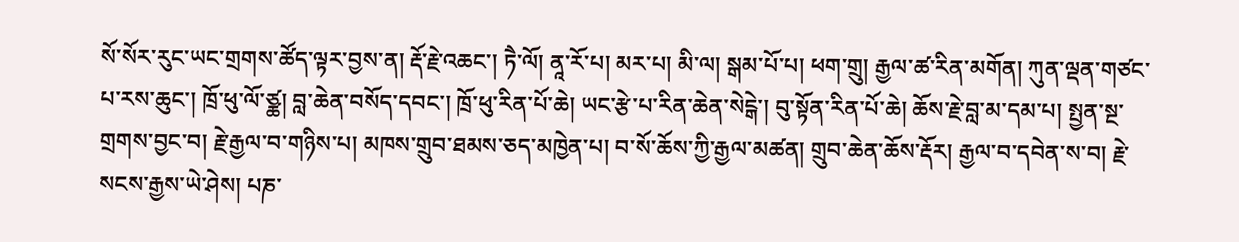སོ་སོར་རུང་ཡང་གྲགས་ཚོད་ལྟར་བྱས་ན། རྡོ་རྗེ་འཆང་། ཏཻ་ལོ། ནཱ་རོ་པ། མར་པ། མི་ལ། སྒམ་པོ་པ། ཕག་གྲུ། རྒྱལ་ཚ་རིན་མགོན། ཀུན་ལྡན་གཙང་པ་རས་ཆུང་། ཁྲོ་ཕུ་ལོ་ཙྪ། བླ་ཆེན་བསོད་དབང་། ཁྲོ་ཕུ་རིན་པོ་ཆེ། ཡང་རྩེ་པ་རིན་ཆེན་སེངྒེ་། བུ་སྟོན་རིན་པོ་ཆེ། ཆོས་རྗེ་བླ་མ་དམ་པ། སྤྱན་སྔ་གྲགས་བྱང་བ། རྗེ་རྒྱལ་བ་གཉིས་པ། མཁས་གྲུབ་ཐམས་ཅད་མཁྱེན་པ། བ་སོ་ཆོས་ཀྱི་རྒྱལ་མཚན། གྲུབ་ཆེན་ཆོས་རྡོར། རྒྱལ་བ་དབེན་ས་བ། རྗེ་སངས་རྒྱས་ཡེ་ཤེས། པཎ་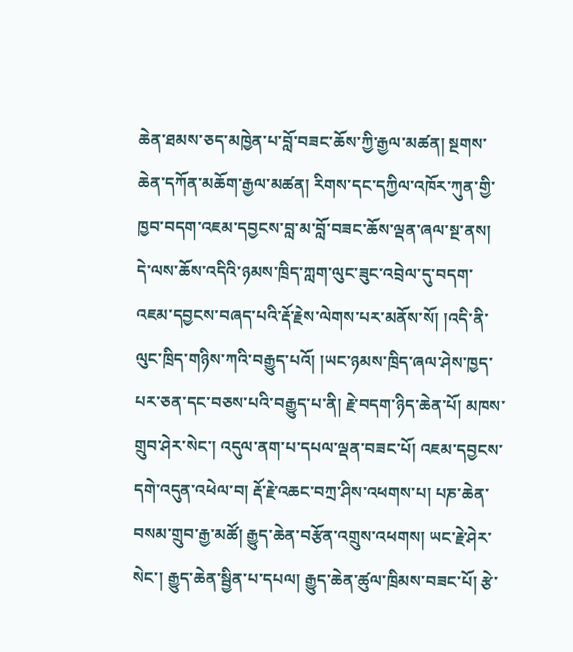ཆེན་ཐམས་ཅད་མཁྱེན་པ་བློ་བཟང་ཆོས་ཀྱི་རྒྱལ་མཚན། སྔགས་ཆེན་དཀོན་མཆོག་རྒྱལ་མཚན། རིགས་དང་དཀྱིལ་འཁོར་ཀུན་གྱི་ཁྱབ་བདག་འཇམ་དབྱངས་བླ་མ་བློ་བཟང་ཆོས་ལྡན་ཞལ་སྔ་ནས། དེ་ལས་ཆོས་འདིའི་ཉམས་ཁྲིད་ཀླག་ལུང་ཟུང་འབྲེལ་དུ་བདག་འཇམ་དབྱངས་བཞད་པའི་རྡོ་རྗེས་ལེགས་པར་མནོས་སོ། །འདི་ནི་ལུང་ཁྲིད་གཉིས་ཀའི་བརྒྱུད་པའོ། །ཡང་ཉམས་ཁྲིད་ཞལ་ཤེས་ཁྱད་པར་ཅན་དང་བཅས་པའི་བརྒྱུད་པ་ནི། རྗེ་བདག་ཉིད་ཆེན་པོ། མཁས་གྲུབ་ཤེར་སེང་། འདུལ་ནག་པ་དཔལ་ལྡན་བཟང་པོ། འཇམ་དབྱངས་དགེ་འདུན་འཕེལ་བ། རྡོ་རྗེ་འཆང་བཀྲ་ཤིས་འཕགས་པ། པཎ་ཆེན་བསམ་གྲུབ་རྒྱ་མཚོ། རྒྱུད་ཆེན་བརྩོན་འགྲུས་འཕགས། ཡང་རྗེ་ཤེར་སེང་། རྒྱུད་ཆེན་སྦྱིན་པ་དཔལ། རྒྱུད་ཆེན་ཚུལ་ཁྲིམས་བཟང་པོ། རྩེ་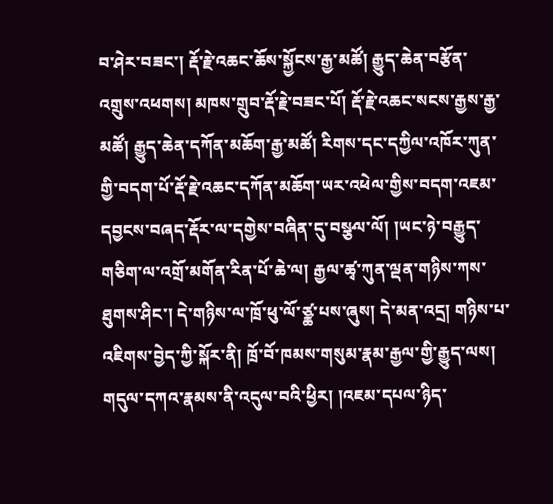བ་ཤེར་བཟང་། རྡོ་རྗེ་འཆང་ཆོས་སྐྱོངས་རྒྱ་མཚོ། རྒྱུད་ཆེན་བརྩོན་འགྲུས་འཕགས། མཁས་གྲུབ་རྡོ་རྗེ་བཟང་པོ། རྡོ་རྗེ་འཆང་སངས་རྒྱས་རྒྱ་མཚོ། རྒྱུད་ཆེན་དཀོན་མཆོག་རྒྱ་མཚོ། རིགས་དང་དཀྱིལ་འཁོར་ཀུན་གྱི་བདག་པོ་རྡོ་རྗེ་འཆང་དཀོན་མཆོག་ཡར་འཕེལ་གྱིས་བདག་འཇམ་དབྱངས་བཞད་རྡོར་ལ་དགྱེས་བཞིན་དུ་བསྩལ་ལོ། །ཡང་ཉེ་བརྒྱུད་གཅིག་ལ་འགྲོ་མགོན་རིན་པོ་ཆེ་ལ། རྒྱལ་ཚྭ་ཀུན་ལྡན་གཉིས་ཀས་ཐུགས་ཤིང་། དེ་གཉིས་ལ་ཁྲོ་ཕུ་ལོ་ཙྪ་པས་ཞུས། དེ་མན་འདྲ། གཉིས་པ་འཇིགས་བྱེད་ཀྱི་སྐོར་ནི། ཁྲོ་བོ་ཁམས་གསུམ་རྣམ་རྒྱལ་གྱི་རྒྱུད་ལས། གདུལ་དཀའ་རྣམས་ནི་འདུལ་བའི་ཕྱིར། །འཇམ་དཔལ་ཉིད་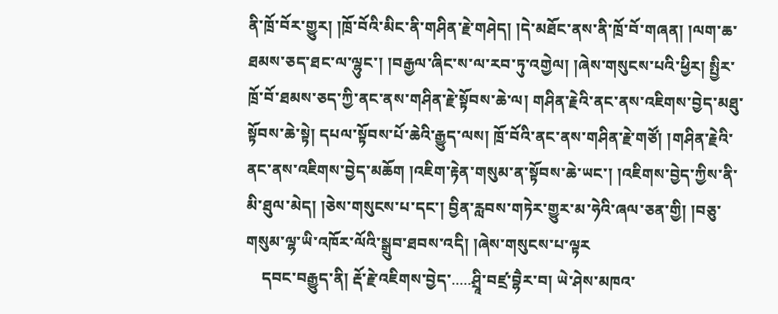ནི་ཁྲོ་བོར་གྱུར། །ཁྲོ་བོའི་མིང་ནི་གཤིན་རྗེ་གཤེད། །དེ་མཐོང་ནས་ནི་ཁྲོ་བོ་གཞན། །ལག་ཆ་ཐམས་ཅད་ཐང་ལ་ལྷུང་། །བརྒྱལ་ཞིང་ས་ལ་རབ་ཏུ་འགྱེལ། །ཞེས་གསུངས་པའི་ཕྱིར། སྤྱིར་ཁྲོ་བོ་ཐམས་ཅད་ཀྱི་ནང་ནས་གཤིན་རྗེ་སྟོབས་ཆེ་ལ། གཤིན་རྗེའི་ནང་ནས་འཇིགས་བྱེད་མཐུ་སྟོབས་ཆེ་སྟེ། དཔལ་སྟོབས་པོ་ཆེའི་རྒྱུད་ལས། ཁྲོ་བོའི་ནང་ནས་གཤིན་རྗེ་གཙོ། །གཤིན་རྗེའི་ནང་ནས་འཇིགས་བྱེད་མཆོག །འཇིག་རྟེན་གསུམ་ན་སྟོབས་ཆེ་ཡང་། །འཇིགས་བྱེད་ཀྱིས་ནི་མི་ཐུལ་མེད། །ཅེས་གསུངས་པ་དང་། བྱིན་རླབས་གཏེར་གྱུར་མ་ཧེའི་ཞལ་ཅན་གྱི། །བཅུ་གསུམ་ལྷ་ཡི་འཁོར་ལོའི་སྒྲུབ་ཐབས་འདི། །ཞེས་གསུངས་པ་ལྟར
    དབང་བརྒྱུད་ནི། རྡོ་རྗེ་འཇིགས་བྱེད་.....ཤྲཱི་བཛྲ་བྷཻར་བ། ཡེ་ཤེས་མཁའ་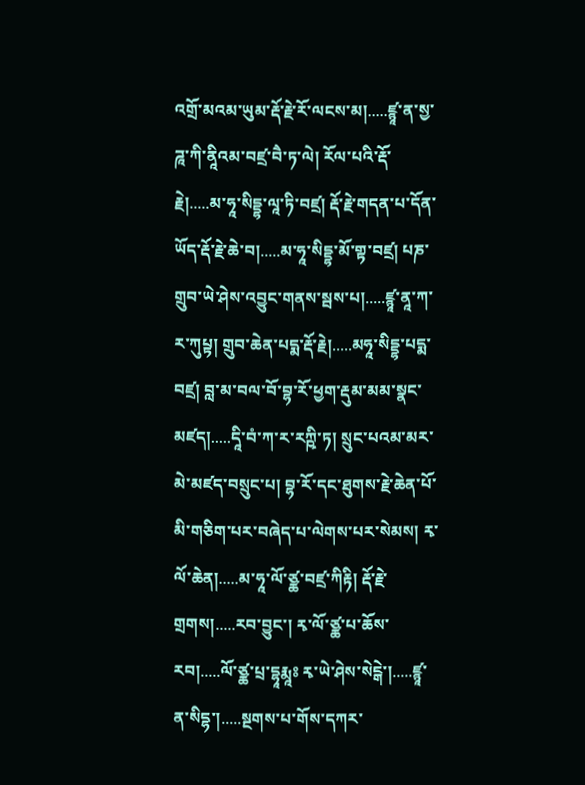འགྲོ་མའམ་ཡུམ་རྡོ་རྗེ་རོ་ལངས་མ།.....ཛྙཱ་ན་སྱ་ཌཱ་ཀི་ནཱིའམ་བཛྲ་བཻ་ཏ་ལེ། རོལ་པའི་རྡོ་རྗེ།.....མ་ཧཱ་སིདྡྷ་ལཱ་ཏི་བཛྲ། རྡོ་རྗེ་གདན་པ་དོན་ཡོད་རྡོ་རྗེ་ཆེ་བ།.....མ་ཧཱ་སིདྡྷ་མོ་གྟ་བཛྲ། པཎ་གྲུབ་ཡེ་ཤེས་འབྱུང་གནས་སྦས་པ།.....ཛྙཱ་ནཱ་ཀ་ར་ཀུཔྟ། གྲུབ་ཆེན་པདྨ་རྡོ་རྗེ།.....མཧཱ་སིདྡྷ་པདྨ་བཛྲ། བླ་མ་བལ་བོ་བྷ་རོ་ཕྱག་རྡུམ་མམ་སྣང་མཛད།.....དཱི་བཾ་ཀ་ར་རཀྵི་ཏ། སྲུང་པའམ་མར་མེ་མཛད་བསྲུང་པ། བྷ་རོ་དང་ཐུགས་རྗེ་ཆེན་པོ་མི་གཅིག་པར་བཞེད་པ་ལེགས་པར་སེམས། རྭ་ལོ་ཆེན།.....མ་ཧཱ་ལོ་ཙྪ་བཛྲ་ཀིརྟི། རྡོ་རྗེ་གྲགས།.....རབ་བྱུང་། རྭ་ལོ་ཙྪ་པ་ཆོས་རབ།.....ལོ་ཙྪ་པྲ་དྷཱརྨཱཿ རྭ་ཡེ་ཤེས་སེངྒེ་།.....ཛྙཱ་ན་སིདྷ་།.....སྔགས་པ་གོས་དཀར་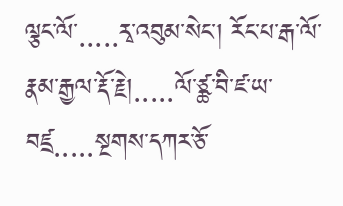ལྕང་ལོ་.....རྭ་འབུམ་སེང་། རོང་པ་རྒ་ལོ་རྣམ་རྒྱལ་རྡོ་རྗེ།.....ལོ་ཙྪ་བི་ཛ་ཡ་བཛྲ.....སྔགས་དཀར་ཅོ་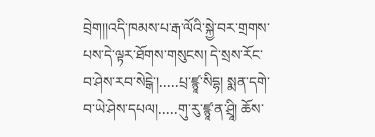བྲེག།།འདི་ཁམས་པ་རྒ་ལོའི་སྐྱེ་བར་གྲགས་པས་དེ་ལྟར་ཐོགས་གསུངས། དེ་སྲས་རོང་བ་ཤེས་རབ་སེངྒེ་།.....པྲ་ཛྙཱ་སིདྷ། སྨན་དགེ་བ་ཡེ་ཤེས་དཔལ།.....གུ་རུ་ཛྙཱ་ན་ཤྲཱི། ཆོས་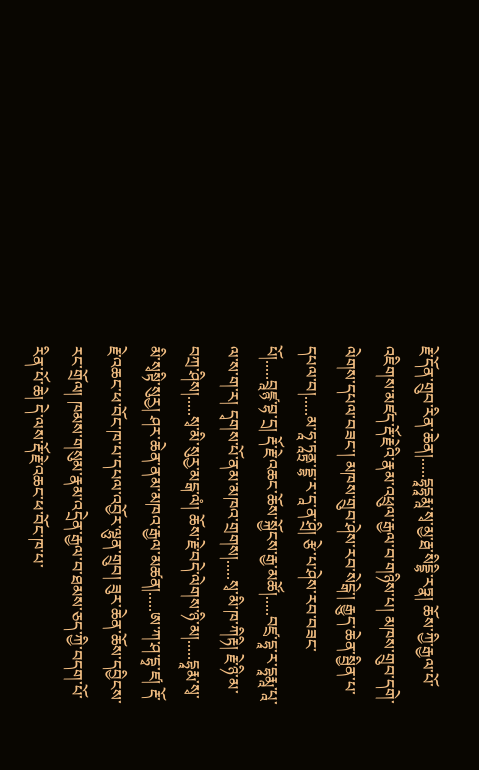རྗེ་དོན་གྲུབ་རིན་ཆེན།.....དྷཱདྷཱརྨཱ་སྭ་མྱ་རྠ་སིདྡྷི་རཏྣ། ཆོས་ཀྱི་རྒྱལ་པོ་འཇིགས་མཛད་རྡོ་རྗེའི་རྣམ་འཕྲུལ་རྒྱལ་བ་གཉིས་པ། མཁས་གྲུབ་དགེ་ལེགས་དཔལ་བཟང་། མཁས་གྲུབ་ཤེས་རབ་སེངྒེ་། རྒྱུད་ཆེན་སྦྱིན་པ་དཔལ་བ།.....མ་ཧཱ་ཏཱནྟྲ་དྡྷ་ར་དཱ་ན་ཤྲི། རྩེ་པ་ཤེས་རབ་བཟང་པོ།.....བྲཱཛྙ་བྷ་དྲ། རྡོ་རྗེ་འཆང་ཆོས་སྐྱོངས་རྒྱ་མཚོ།.....བཛྲ་དྷཱ་ར་དྷཱརྨཱ་པཱ་ལ་ས་ག་ར། དྭགས་པོ་ནམ་མཁའ་གྲགས།.....སྭ་མི་ཁ་ཀིརྟི། རྗེ་ཉི་མ་བཀྲ་ཤིས།.....སྭ་མི་སུརྱ་མངྒ་ལཾ། ཆོས་རྗེ་བདེ་ལེགས་ཉི་མ།.....དྷཱརྨ་སྭ་མི་སྭསྟི་སུརྱ། ཤར་ཆེན་ནམ་མཁའ་རྒྱལ་མཚན།.....ཨ་ཀ་ཤ་དྷྭ་ཛ། རྡོ་རྗེ་འཆང་ཕ་བོང་ཁ་པ་དཔལ་འབྱོར་ལྷུན་གྲུབ། ཟུར་ཆེན་ཆོས་དབྱིངས་རང་གྲོལ། ཁམས་གསུམ་རྣམ་འདྲེན་རྒྱལ་བ་ཐམས་ཅད་ཀྱི་བདག་པོ་རིན་པོ་ཆེ། དེ་ལས་རྡོ་རྗེ་འཆང་ཕ་བོང་ཁ་པ་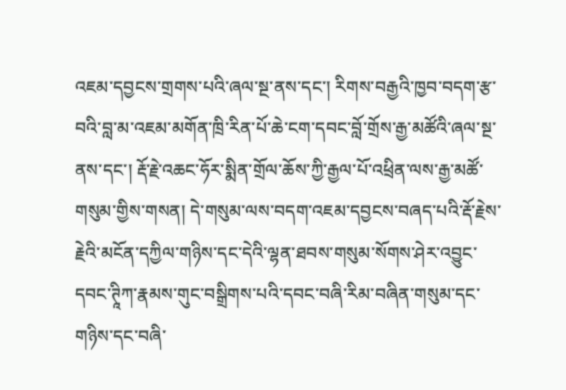འཇམ་དབྱངས་གྲགས་པའི་ཞལ་སྔ་ནས་དང་། རིགས་བརྒྱའི་ཁྱབ་བདག་རྩ་བའི་བླ་མ་འཇམ་མགོན་ཁྲི་རིན་པོ་ཆེ་ངག་དབང་བློ་གྲོས་རྒྱ་མཚོའི་ཞལ་སྔ་ནས་དང་། རྡོ་རྗེ་འཆང་ཧོར་སྨིན་གྲོལ་ཆོས་ཀྱི་རྒྱལ་པོ་འཕྲིན་ལས་རྒྱ་མཚོ་གསུམ་གྱིས་གསན། དེ་གསུམ་ལས་བདག་འཇམ་དབྱངས་བཞད་པའི་རྡོ་རྗེས་རྗེའི་མངོན་དཀྱིལ་གཉིས་དང་དེའི་ལྷན་ཐབས་གསུམ་སོགས་ཤེར་འབྱུང་དབང་ཊཱིཀ་རྣམས་གུང་བསྒྲིགས་པའི་དབང་བཞི་རིམ་བཞིན་གསུམ་དང་གཉིས་དང་བཞི་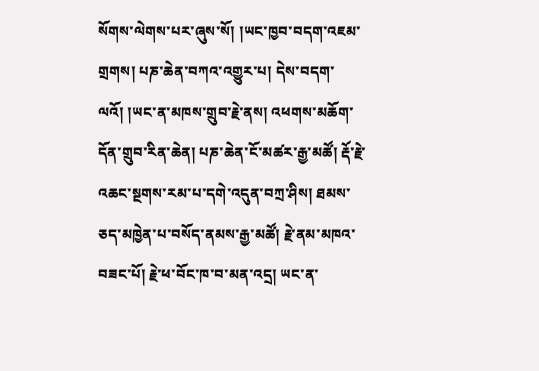སོགས་ལེགས་པར་ཞུས་སོ། །ཡང་ཁྱབ་བདག་འཇམ་གྲགས། པཎ་ཆེན་བཀའ་འགྱུར་པ། དེས་བདག་ལའོ། །ཡང་ན་མཁས་གྲུབ་རྗེ་ནས། འཕགས་མཆོག་དོན་གྲུབ་རིན་ཆེན། པཎ་ཆེན་ངོ་མཚར་རྒྱ་མཚོ། རྡོ་རྗེ་འཆང་སྔགས་རམ་པ་དགེ་འདུན་བཀྲ་ཤིས། ཐམས་ཅད་མཁྱེན་པ་བསོད་ནམས་རྒྱ་མཚོ། རྗེ་ནམ་མཁའ་བཟང་པོ། རྗེ་ཕ་བོང་ཁ་བ་མན་འདྲ། ཡང་ན་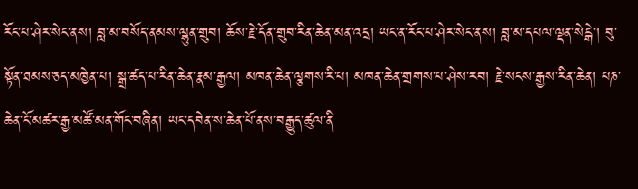རོང་པ་ཤེར་སེང་ནས། བླ་མ་བསོད་ནམས་ལྷུན་གྲུབ། ཆོས་རྗེ་དོན་གྲུབ་རིན་ཆེན་མན་འདྲ། ཡང་ན་རོང་པ་ཤེར་སེང་ནས། བླ་མ་དཔལ་ལྡན་སེངྒེ་། བུ་སྟོན་ཐམས་ཅད་མཁྱེན་པ། སྒྲ་ཚད་པ་རིན་ཆེན་རྣམ་རྒྱལ། མཁན་ཆེན་ལྕགས་རི་པ། མཁན་ཆེན་གྲགས་པ་ཤེས་རབ། རྗེ་སངས་རྒྱས་རིན་ཆེན། པཎ་ཆེན་ངོ་མཚར་རྒྱ་མཚོ་མན་གོང་བཞིན། ཡང་དབེན་ས་ཆེན་པོ་ནས་བརྒྱུད་ཚུལ་ནི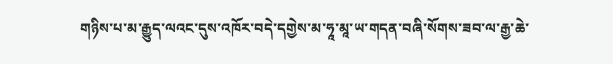གཉིས་པ་མ་རྒྱུད་ལའང་དུས་འཁོར་བདེ་དགྱེས་མ་ཧཱ་མཱ་ཡ་གདན་བཞི་སོགས་ཟབ་ལ་རྒྱ་ཆེ་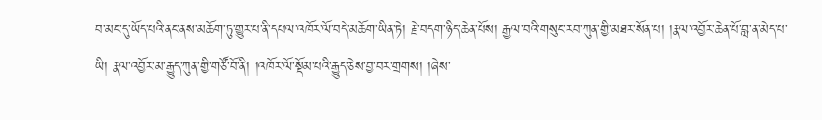བ་མང་དུ་ཡོད་པའི་ནང་ནས་མཆོག་ཏུ་གྱུར་པ་ནི་དཔལ་འཁོར་ལོ་བདེ་མཆོག་ཡིན་ཏེ། རྗེ་བདག་ཉིད་ཆེན་པོས། རྒྱལ་བའི་གསུང་རབ་ཀུན་གྱི་མཐར་སོན་པ། །རྣལ་འབྱོར་ཆེན་པོ་བླ་ན་མེད་པ་ཡི། རྣལ་འབྱོར་མ་རྒྱུད་ཀུན་གྱི་གཙོ་བོ་ནི། །འཁོར་ལོ་སྡོམ་པའི་རྒྱུད་ཅེས་བྱ་བར་གྲགས། །ཞེས་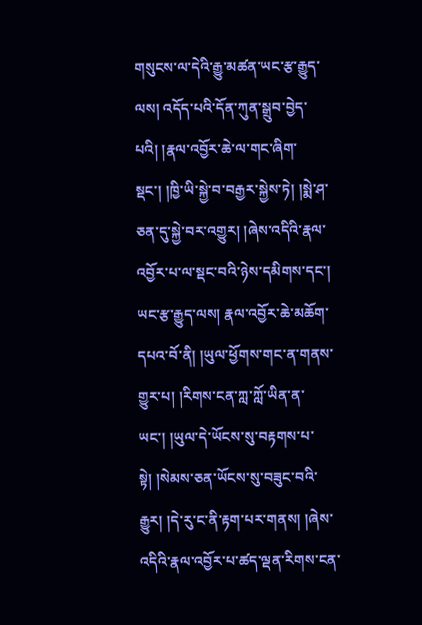གསུངས་ལ་དེའི་རྒྱུ་མཚན་ཡང་རྩ་རྒྱུད་ལས། འདོད་པའི་དོན་ཀུན་སྒྲུབ་བྱེད་པའི། །རྣལ་འབྱོར་ཆེ་ལ་གང་ཞིག་སྡང་། །ཁྱི་ཡི་སྐྱེ་བ་བརྒྱར་སྐྱེས་ཏེ། །སྨེ་ཤ་ཅན་དུ་སྐྱེ་བར་འགྱུར། །ཞེས་འདིའི་རྣལ་འབྱོར་པ་ལ་སྡང་བའི་ཉེས་དམིགས་དང་། ཡང་རྩ་རྒྱུད་ལས། རྣལ་འབྱོར་ཆེ་མཆོག་དཔའ་བོ་ནི། །ཡུལ་ཕྱོགས་གང་ན་གནས་གྱུར་པ། །རིགས་ངན་ཀླ་ཀློ་ཡིན་ན་ཡང་། །ཡུལ་དེ་ཡོངས་སུ་བརྟགས་པ་སྟེ། །སེམས་ཅན་ཡོངས་སུ་བཟུང་བའི་རྒྱུར། །དེ་རུ་ང་ནི་རྟག་པར་གནས། །ཞེས་འདིའི་རྣལ་འབྱོར་པ་ཚད་ལྡན་རིགས་ངན་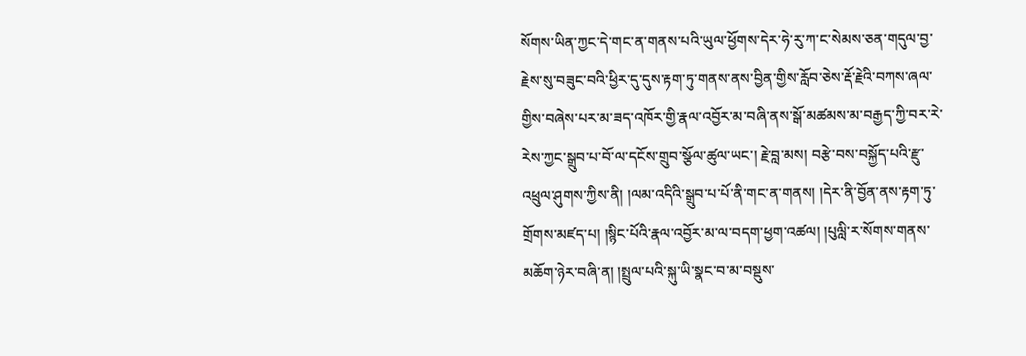སོགས་ཡིན་ཀྱང་དེ་གང་ན་གནས་པའི་ཡུལ་ཕྱོགས་དེར་ཧེ་རུ་ཀ་ང་སེམས་ཅན་གདུལ་བྱ་རྗེས་སུ་བཟུང་བའི་ཕྱིར་དུ་དུས་རྟག་ཏུ་གནས་ནས་བྱིན་གྱིས་རློབ་ཅེས་རྡོ་རྗེའི་བཀས་ཞལ་གྱིས་བཞེས་པར་མ་ཟད་འཁོར་གྱི་རྣལ་འབྱོར་མ་བཞི་ནས་སྒོ་མཚམས་མ་བརྒྱད་ཀྱི་བར་རེ་རེས་ཀྱང་སྒྲུབ་པ་བོ་ལ་དངོས་གྲུབ་སྩོལ་ཚུལ་ཡང་། རྗེ་བླ་མས། བརྩེ་བས་བསྐྱོད་པའི་རྫུ་འཕྲུལ་ཤུགས་ཀྱིས་ནི། །ལམ་འདིའི་སྒྲུབ་པ་པོ་ནི་གང་ན་གནས། །དེར་ནི་བྱོན་ནས་རྟག་ཏུ་གྲོགས་མཛད་པ། །སྙིང་པོའི་རྣལ་འབྱོར་མ་ལ་བདག་ཕྱག་འཚལ། །པུལླི་ར་སོགས་གནས་མཆོག་ཉེར་བཞི་ན། །སྤྲུལ་པའི་སྐུ་ཡི་སྣང་བ་མ་བསྡུས་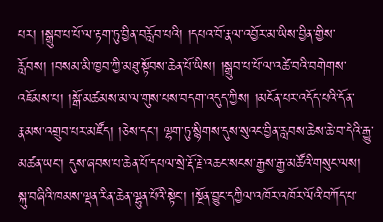པར། །སྒྲུབ་པ་པོ་ལ་རྟག་ཏུ་བྱིན་བརློབ་པའི། །དཔའ་བོ་རྣལ་འབྱོར་མ་ཡིས་བྱིན་གྱིས་རློབས། །བསམ་མི་ཁྱབ་ཀྱི་མཐུ་སྟོབས་ཆེན་པོ་ཡིས། །སྒྲུབ་པ་པོ་ལ་འཚེ་བའི་བགེགས་འཇོམས་པ། །སྒོ་མཚམས་མ་ལ་གུས་པས་བདག་འདུད་ཀྱིས། །མངོན་པར་འདོད་པའི་དོན་རྣམས་འགྲུབ་པར་མཛོད། །ཅེས་དང་། ལྷག་ཏུ་སྙིགས་དུས་སུའང་བྱིན་རླབས་ཆེས་ཆེ་བ་དེའི་རྒྱུ་མཚན་ཡང་། དུས་ཞབས་པ་ཆེན་པོ་དཔལ་སྲེ་རྡོ་རྗེ་འཆང་སངས་རྒྱས་རྒྱ་མཚོའི་གསུང་ལས། སྐུ་བཞིའི་ཁམས་ལྡན་རིན་ཆེན་ལྷུན་པོའི་སྟེང་། །སྔོན་བྱུང་དཀྱིལ་འཁོར་འཁོར་ལོའི་བཀོད་པ་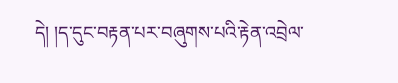དེ། །ད་དུང་བརྟན་པར་བཞུགས་པའི་རྟེན་འབྲེལ་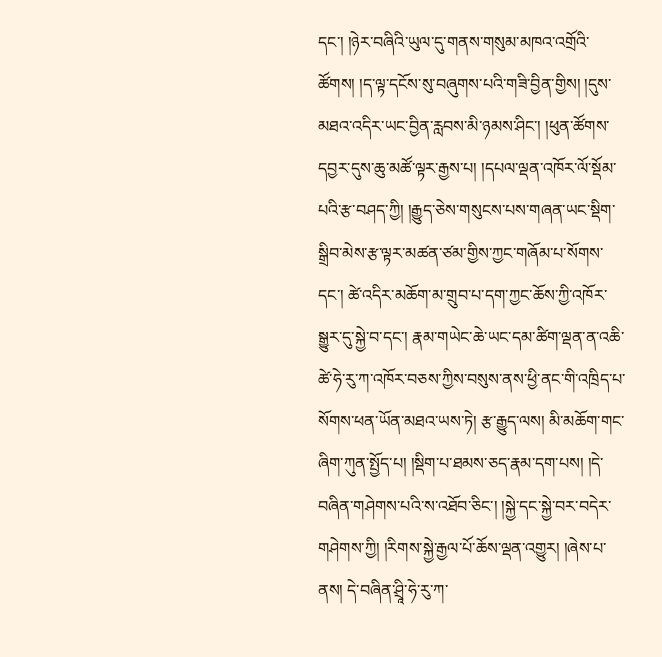དང་། །ཉེར་བཞིའི་ཡུལ་དུ་གནས་གསུམ་མཁའ་འགྲོའི་ཚོགས། །ད་ལྟ་དངོས་སུ་བཞུགས་པའི་གཟི་བྱིན་གྱིས། །དུས་མཐའ་འདིར་ཡང་བྱིན་རླབས་མི་ཉམས་ཤིང་། །ཕུན་ཚོགས་དབྱར་དུས་ཆུ་མཚོ་ལྟར་རྒྱས་པ། །དཔལ་ལྡན་འཁོར་ལོ་སྡོམ་པའི་རྩ་བཤད་ཀྱི། །རྒྱུད་ཅེས་གསུངས་པས་གཞན་ཡང་སྡིག་སྒྲིབ་མེས་རྩ་ལྟར་མཚན་ཙམ་གྱིས་ཀྱང་གཞོམ་པ་སོགས་དང་། ཚེ་འདིར་མཆོག་མ་གྲུབ་པ་དག་ཀྱང་ཆོས་ཀྱི་འཁོར་སྒྱུར་དུ་སྐྱེ་བ་དང་། རྣམ་གཡེང་ཆེ་ཡང་དམ་ཚིག་ལྡན་ན་འཆི་ཚེ་ཧེ་རུ་ཀ་འཁོར་བཅས་ཀྱིས་བསུས་ནས་ཕྱི་ནང་གི་འཁྲིད་པ་སོགས་ཕན་ཡོན་མཐའ་ཡས་ཏེ། རྩ་རྒྱུད་ལས། མི་མཆོག་གང་ཞིག་ཀུན་སྤྱོད་པ། །སྡིག་པ་ཐམས་ཅད་རྣམ་དག་པས། །དེ་བཞིན་གཤེགས་པའི་ས་འཐོབ་ཅིང་། །སྐྱེ་དང་སྐྱེ་བར་བདེར་གཤེགས་ཀྱི། །རིགས་སྐྱེ་རྒྱལ་པོ་ཆོས་ལྡན་འགྱུར། །ཞེས་པ་ནས། དེ་བཞིན་ཤྲཱི་ཧེ་རུ་ཀ་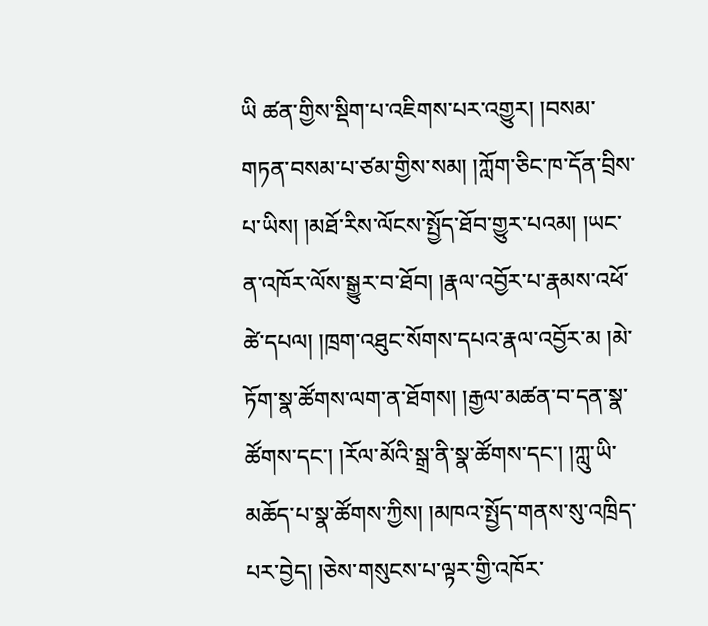ཡི ཚན་གྱིས་སྡིག་པ་འཇིགས་པར་འགྱུར། །བསམ་གཏན་བསམ་པ་ཙམ་གྱིས་སམ། །ཀློག་ཅིང་ཁ་དོན་བྲིས་པ་ཡིས། །མཐོ་རིས་ལོངས་སྤྱོད་ཐོབ་གྱུར་པའམ། །ཡང་ན་འཁོར་ལོས་སྒྱུར་བ་ཐོབ། །རྣལ་འབྱོར་པ་རྣམས་འཕོ་ཚེ་དཔལ། །ཁྲག་འཐུང་སོགས་དཔའ་རྣལ་འབྱོར་མ །མེ་ཏོག་སྣ་ཚོགས་ལག་ན་ཐོགས། །རྒྱལ་མཚན་བ་དན་སྣ་ཚོགས་དང་། །རོལ་མོའི་སྒྲ་ནི་སྣ་ཚོགས་དང་། །ཀླུ་ཡི་མཆོད་པ་སྣ་ཚོགས་ཀྱིས། །མཁའ་སྤྱོད་གནས་སུ་འཁྲིད་པར་བྱེད། །ཅེས་གསུངས་པ་ལྟར་གྱི་འཁོར་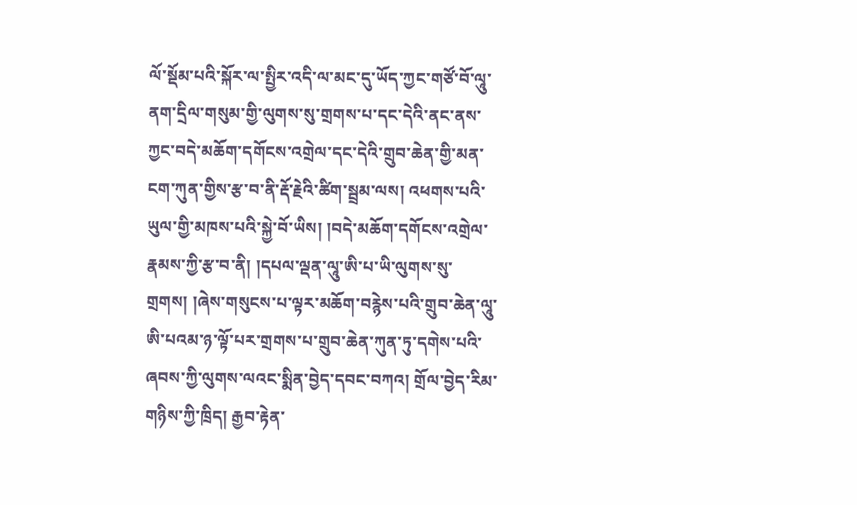ལོ་སྡོམ་པའི་སྐོར་ལ་སྤྱིར་འདི་ལ་མང་དུ་ཡོད་ཀྱང་གཙོ་བོ་ལཱུ་ནག་དྲིལ་གསུམ་གྱི་ལུགས་སུ་གྲགས་པ་དང་དེའི་ནང་ནས་ཀྱང་བདེ་མཆོག་དགོངས་འགྲེལ་དང་དེའི་གྲུབ་ཆེན་གྱི་མན་ངག་ཀུན་གྱིས་རྩ་བ་ནི་རྡོ་རྗེའི་ཚིག་སྦྲམ་ལས། འཕགས་པའི་ཡུལ་གྱི་མཁས་པའི་སྐྱེ་བོ་ཡིས། །བདེ་མཆོག་དགོངས་འགྲེལ་རྣམས་ཀྱི་རྩ་བ་ནི། །དཔལ་ལྡན་ལཱུ་ཨི་པ་ཡི་ལུགས་སུ་གྲགས། །ཞེས་གསུངས་པ་ལྟར་མཆོག་བརྙེས་པའི་གྲུབ་ཆེན་ལཱུ་ཨི་པའམ་ཉ་ལྟོ་པར་གྲགས་པ་གྲུབ་ཆེན་ཀུན་ཏུ་དགེས་པའི་ཞབས་ཀྱི་ལུགས་ལའང་སྨིན་བྱེད་དབང་བཀའ། གྲོལ་བྱེད་རིམ་གཉིས་ཀྱི་ཁྲིད། རྒྱབ་རྟེན་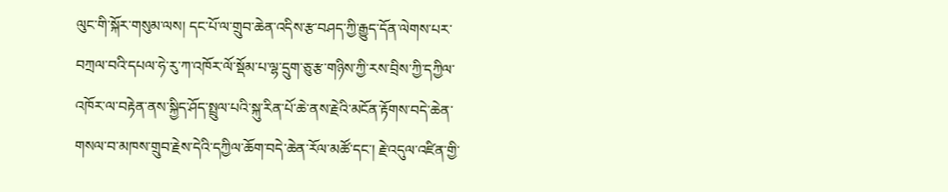ལུང་གི་སྐོར་གསུམ་ལས། དང་པོ་ལ་གྲུབ་ཆེན་འདིས་རྩ་བཤད་ཀྱི་རྒྱུད་དོན་ལེགས་པར་བཀྲལ་བའི་དཔལ་ཧེ་རུ་ཀ་འཁོར་ལོ་སྡོམ་པ་ལྷ་དྲུག་ཅུ་རྩ་གཉིས་ཀྱི་རས་བྲིས་ཀྱི་དཀྱིལ་འཁོར་ལ་བརྟེན་ནས་སྐྱིད་ཤོད་སྤྲུལ་པའི་སྐུ་རིན་པོ་ཆེ་ནས་རྗེའི་མངོན་རྟོགས་བདེ་ཆེན་གསལ་བ་མཁས་གྲུབ་རྗེས་དེའི་དཀྱིལ་ཆོག་བདེ་ཆེན་རོལ་མཚོ་དང་། རྗེ་འདུལ་འཛིན་གྱི་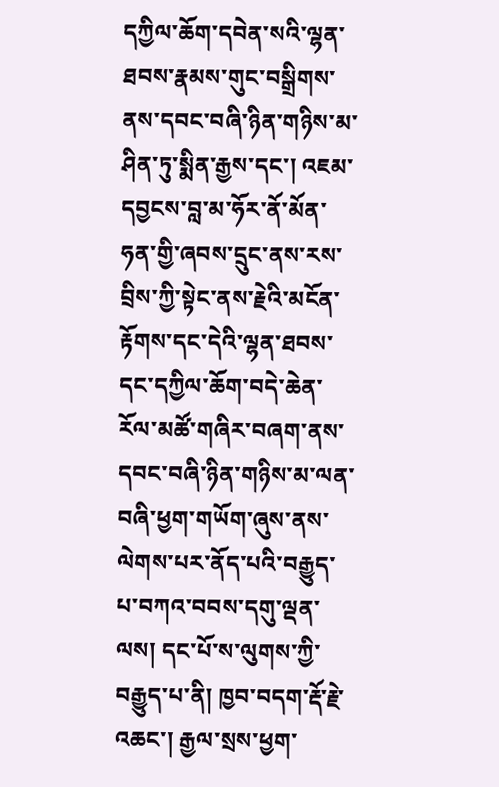དཀྱིལ་ཆོག་དབེན་སའི་ལྷན་ཐབས་རྣམས་གུང་བསྒྲིགས་ནས་དབང་བཞི་ཉིན་གཉིས་མ་ཤིན་ཏུ་སྨིན་རྒྱས་དང་། འཇམ་དབྱངས་བླ་མ་ཧོར་ནོ་མོན་ཧན་གྱི་ཞབས་དྲུང་ནས་རས་བྲིས་ཀྱི་སྟེང་ནས་རྗེའི་མངོན་རྟོགས་དང་དེའི་ལྷན་ཐབས་དང་དཀྱིལ་ཆོག་བདེ་ཆེན་རོལ་མཚོ་གཞིར་བཞག་ནས་དབང་བཞི་ཉིན་གཉིས་མ་ལན་བཞི་ཕྱག་གཡོག་ཞུས་ནས་ལེགས་པར་ནོད་པའི་བརྒྱུད་པ་བཀའ་བབས་དགུ་ལྡན་ལས། དང་པོ་ས་ལུགས་ཀྱི་བརྒྱུད་པ་ནི། ཁྱབ་བདག་རྡོ་རྗེ་འཆང་། རྒྱལ་སྲས་ཕྱག་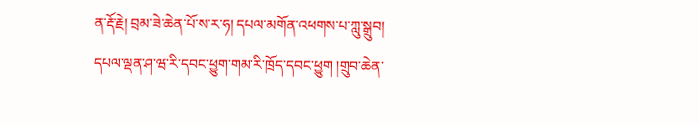ན་རྡོ་རྗེ། བྲམ་ཟེ་ཆེན་པོ་ས་ར་ཧ། དཔལ་མགོན་འཕགས་པ་ཀླུ་སྒྲུབ། དཔལ་ལྡན་ཤ་ཝ་རི་དབང་ཕྱུག་གམ་རི་ཁྲོད་དབང་ཕྱུག །གྲུབ་ཆེན་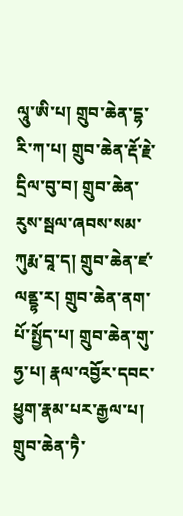ལཱུ་ཨི་པ། གྲུབ་ཆེན་དྷ་རི་ཀ་པ། གྲུབ་ཆེན་རྡོ་རྗེ་དྲིལ་བུ་བ། གྲུབ་ཆེན་རུས་སྦལ་ཞབས་སམ་ཀུརྨ་བཱ་ད། གྲུབ་ཆེན་ཛ་ལནྡྷ་ར། གྲུབ་ཆེན་ནག་པོ་སྤྱོད་པ། གྲུབ་ཆེན་གུ་ཧྱ་པ། རྣལ་འབྱོར་དབང་ཕྱུག་རྣམ་པར་རྒྱལ་པ། གྲུབ་ཆེན་ཏཻ་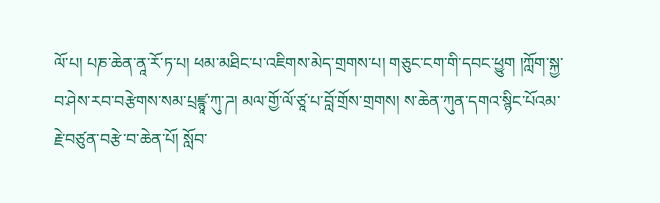ལོ་པ། པཎ་ཆེན་ནཱ་རོ་ཏ་པ། ཕམ་མཐིང་པ་འཇིགས་མེད་གྲགས་པ། གཅུང་ངག་གི་དབང་ཕྱུག །ཀློག་སྐྱ་བ་ཤེས་རབ་བརྩེགས་སམ་པྲཛྙཱ་ཀུ་ཌ། མལ་གྱོ་ལོ་ཙཱ་པ་བློ་གྲོས་གྲགས། ས་ཆེན་ཀུན་དགའ་སྙིང་པོའམ་རྗེ་བཙུན་བརྩེ་བ་ཆེན་པོ། སློབ་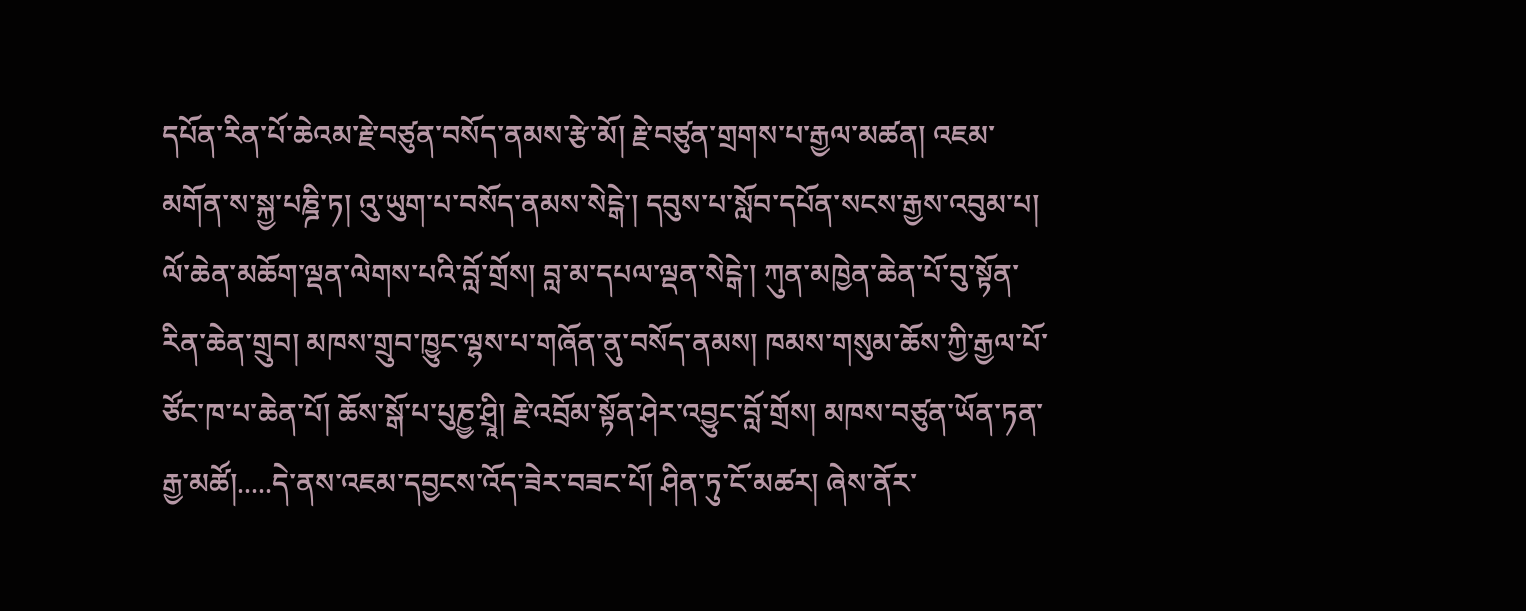དཔོན་རིན་པོ་ཆེའམ་རྗེ་བཙུན་བསོད་ནམས་རྩེ་མོ། རྗེ་བཙུན་གྲགས་པ་རྒྱལ་མཚན། འཇམ་མགོན་ས་སྐྱ་པཎྜི་ཏ། འུ་ཡུག་པ་བསོད་ནམས་སེངྒེ་། དབུས་པ་སློབ་དཔོན་སངས་རྒྱས་འབུམ་པ། ལོ་ཆེན་མཆོག་ལྡན་ལེགས་པའི་བློ་གྲོས། བླ་མ་དཔལ་ལྡན་སེངྒེ་། ཀུན་མཁྱེན་ཆེན་པོ་བུ་སྟོན་རིན་ཆེན་གྲུབ། མཁས་གྲུབ་ཁྱུང་ལྷས་པ་གཞོན་ནུ་བསོད་ནམས། ཁམས་གསུམ་ཆོས་ཀྱི་རྒྱལ་པོ་ཙོང་ཁ་པ་ཆེན་པོ། ཆོས་སྒོ་པ་པུཎྱ་ཤྲཱི། རྗེ་འབྲོམ་སྟོན་ཤེར་འབྱུང་བློ་གྲོས། མཁས་བཙུན་ཡོན་ཏན་རྒྱ་མཚོ།.....དེ་ནས་འཇམ་དབྱངས་འོད་ཟེར་བཟང་པོ། ཤིན་ཏུ་ངོ་མཚར། ཞེས་ནོར་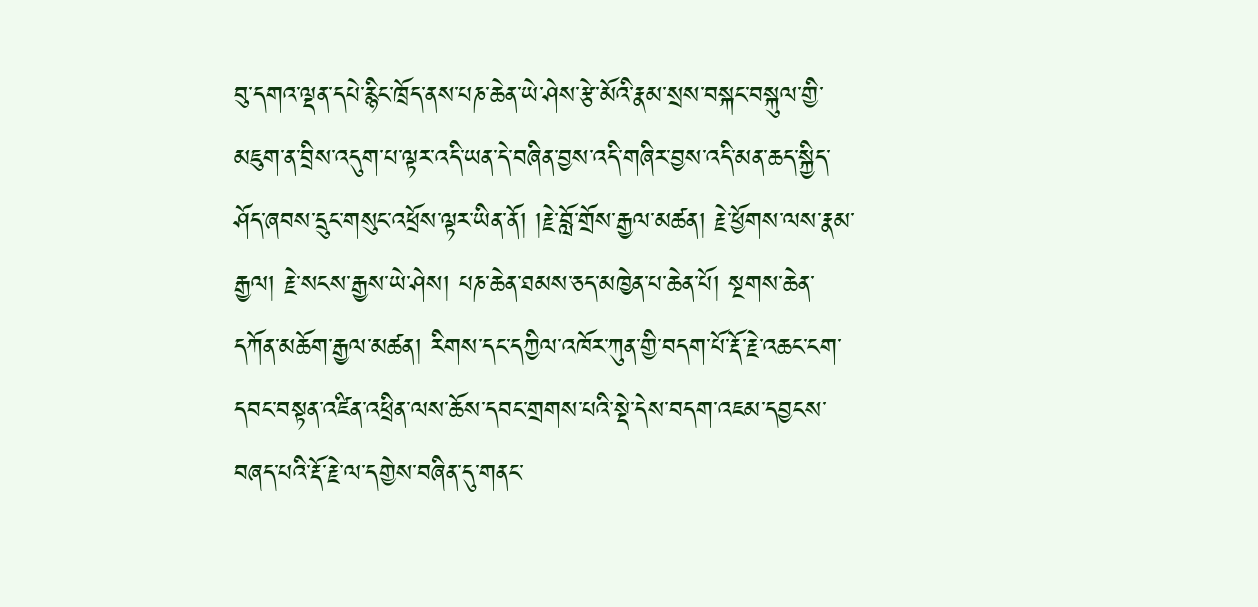བུ་དགའ་ལྡན་དཔེ་རྙིང་ཁྲོད་ནས་པཎ་ཆེན་ཡེ་ཤེས་རྩེ་མོའི་རྣམ་སྲས་བསྐང་བསྐུལ་གྱི་མཇུག་ན་བྲིས་འདུག་པ་ལྟར་འདི་ཡན་དེ་བཞིན་བྱས་འདི་གཞིར་བྱས་འདི་མན་ཆད་སྐྱིད་ཤོད་ཞབས་དྲུང་གསུང་འཕྲོས་ལྟར་ཡིན་ནོ། །རྗེ་བློ་གྲོས་རྒྱལ་མཚན། རྗེ་ཕྱོགས་ལས་རྣམ་རྒྱལ། རྗེ་སངས་རྒྱས་ཡེ་ཤེས། པཎ་ཆེན་ཐམས་ཅད་མཁྱེན་པ་ཆེན་པོ། སྔགས་ཆེན་དཀོན་མཆོག་རྒྱལ་མཚན། རིགས་དང་དཀྱིལ་འཁོར་ཀུན་གྱི་བདག་པོ་རྡོ་རྗེ་འཆང་ངག་དབང་བསྟན་འཛིན་འཕྲིན་ལས་ཆོས་དབང་གྲགས་པའི་སྡེ་དེས་བདག་འཇམ་དབྱངས་བཞད་པའི་རྡོ་རྗེ་ལ་དགྱེས་བཞིན་དུ་གནང་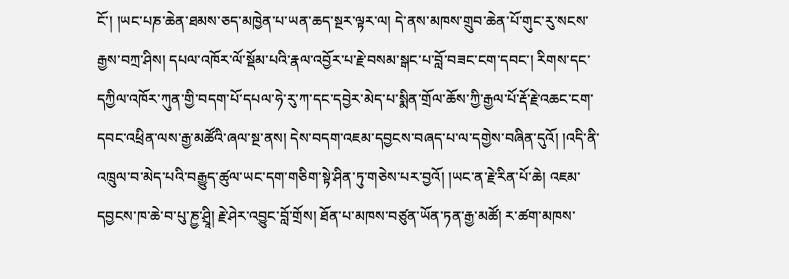ངོ་། །ཡང་པཎ་ཆེན་ཐམས་ཅད་མཁྱེན་པ་ཡན་ཆད་སྔར་ལྟར་ལ། དེ་ནས་མཁས་གྲུབ་ཆེན་པོ་གུང་རུ་སངས་རྒྱས་བཀྲ་ཤིས། དཔལ་འཁོར་ལོ་སྡོམ་པའི་རྣལ་འབྱོར་པ་རྗེ་བསམ་སྒང་པ་བློ་བཟང་ངག་དབང་། རིགས་དང་དཀྱིལ་འཁོར་ཀུན་གྱི་བདག་པོ་དཔལ་ཧེ་རུ་ཀ་དང་དབྱེར་མེད་པ་སྨིན་གྲོལ་ཆོས་ཀྱི་རྒྱལ་པོ་རྡོ་རྗེ་འཆང་ངག་དབང་འཕྲིན་ལས་རྒྱ་མཚོའི་ཞལ་སྔ་ནས། དེས་བདག་འཇམ་དབྱངས་བཞད་པ་ལ་དགྱེས་བཞིན་དུའོ། །འདི་ནི་འཁྲུལ་བ་མེད་པའི་བརྒྱུད་ཚུལ་ཡང་དག་གཅིག་སྟེ་ཤིན་ཏུ་གཅེས་པར་བྱའོ། །ཡང་ན་རྗེ་རིན་པོ་ཆེ། འཇམ་དབྱངས་ཁ་ཆེ་བ་པུ་ཎྱ་ཤྲཱི། རྗེ་ཤེར་འབྱུང་བློ་གྲོས། ཐོན་པ་མཁས་བཙུན་ཡོན་ཏན་རྒྱ་མཚོ། ར་ཚག་མཁས་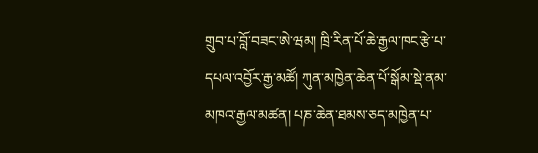གྲུབ་པ་བློ་བཟང་ཨེ་ཝམ། ཁྲི་རིན་པོ་ཆེ་རྒྱལ་ཁང་རྩེ་པ་དཔལ་འབྱོར་རྒྱ་མཚོ། ཀུན་མཁྱེན་ཆེན་པོ་སྒོམ་སྡེ་ནམ་མཁའ་རྒྱལ་མཚན། པཎ་ཆེན་ཐམས་ཅད་མཁྱེན་པ་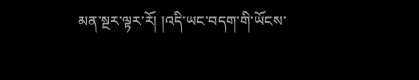མན་སྔར་ལྟར་རོ། །འདི་ཡང་བདག་གི་ཡོངས་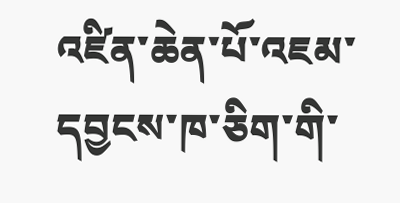འཛིན་ཆེན་པོ་འཇམ་དབྱངས་ཁ་ཅིག་གི་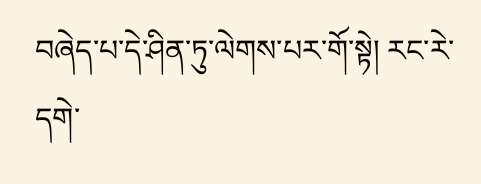བཞེད་པ་དེ་ཤིན་ཏུ་ལེགས་པར་གོ་སྟེ། རང་རེ་དགེ་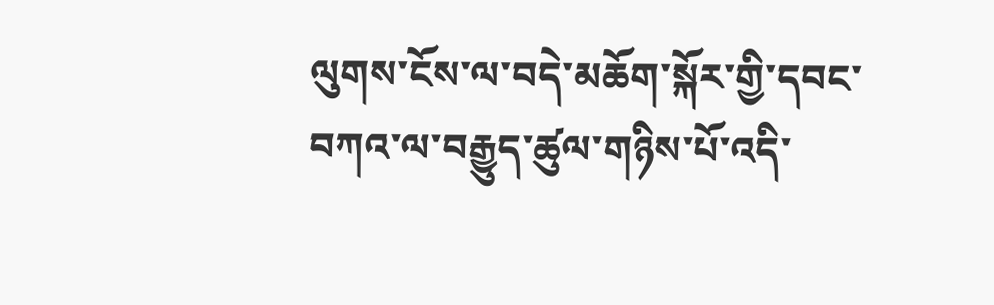ལུགས་ངོས་ལ་བདེ་མཆོག་སྐོར་གྱི་དབང་བཀའ་ལ་བརྒྱུད་ཚུལ་གཉིས་པོ་འདི་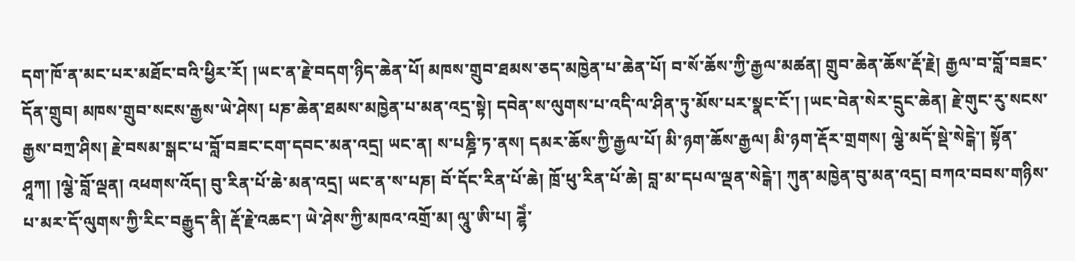དག་ཁོ་ན་མང་པར་མཐོང་བའི་ཕྱིར་རོ། །ཡང་ན་རྗེ་བདག་ཉིད་ཆེན་པོ། མཁས་གྲུབ་ཐམས་ཅད་མཁྱེན་པ་ཆེན་པོ། བ་སོ་ཆོས་ཀྱི་རྒྱལ་མཚན། གྲུབ་ཆེན་ཆོས་རྡོ་རྗེ། རྒྱལ་བ་བློ་བཟང་དོན་གྲུབ། མཁས་གྲུབ་སངས་རྒྱས་ཡེ་ཤེས། པཎ་ཆེན་ཐམས་མཁྱེན་པ་མན་འདྲ་སྟེ། དབེན་ས་ལུགས་པ་འདི་ལ་ཤིན་ཏུ་མོས་པར་སྣང་ངོ་། །ཡང་བེན་སེར་དྲུང་ཆེན། རྗེ་གུང་རུ་སངས་རྒྱས་བཀྲ་ཤིས། རྗེ་བསམ་སྒང་པ་བློ་བཟང་ངག་དབང་མན་འདྲ། ཡང་ན། ས་པཎྜི་ཏ་ནས། དམར་ཆོས་ཀྱི་རྒྱལ་པོ། མི་ཉག་ཆོས་རྒྱལ། མི་ཉག་རྡོར་གྲགས། ལྕེ་མདོ་སྡེ་སེངྒེ་། སྟོན་ཤཱཀ། །ལྕེ་བློ་ལྡན། འཕགས་འོད། བུ་རིན་པོ་ཆེ་མན་འདྲ། ཡང་ན་ས་པཎ། བོ་དོང་རིན་པོ་ཆེ། ཁྲོ་ཕུ་རིན་པོ་ཆེ། བླ་མ་དཔལ་ལྡན་སེངྒེ་། ཀུན་མཁྱེན་བུ་མན་འདྲ། བཀའ་བབས་གཉིས་པ་མར་དོ་ལུགས་ཀྱི་རིང་བརྒྱུད་ནི། རྡོ་རྗེ་འཆང་། ཡེ་ཤེས་ཀྱི་མཁའ་འགྲོ་མ། ལཱུ་ཨི་པ། ཌྷེཾ་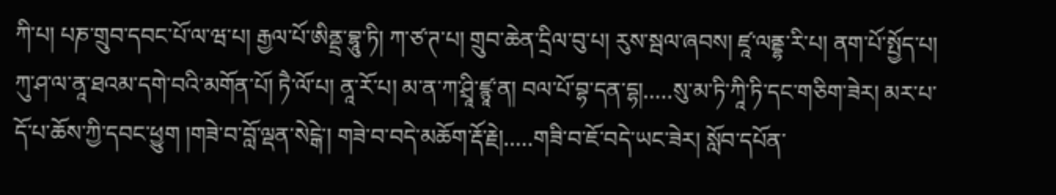ཀི་པ། པཎ་གྲུབ་དབང་པོ་ལ་ཝ་པ། རྒྱལ་པོ་ཨིནྡྲ་བྷཱུ་ཏི། ཀ་ཙ་ཊ་པ། གྲུབ་ཆེན་དྲིལ་བུ་པ། རུས་སྦལ་ཞབས། ཛཱ་ལནྡྷ་རི་པ། ནག་པོ་སྤྱོད་པ། ཀུ་ཤ་ལ་ནཱ་ཐའམ་དགེ་བའི་མགོན་པོ། ཏཻ་ལོ་པ། ནཱ་རོ་པ། མ་ན་ཀ་ཤྲཱི་ཛྙཱ་ན། བལ་པོ་བྷ་དན་དྷ།.....སུ་མ་ཏི་ཀཱི་ཏི་དང་གཅིག་ཟེར། མར་པ་དོ་པ་ཆོས་ཀྱི་དབང་ཕྱུག །གཟེ་བ་བློ་ལྡན་སེངྒེ་། གཟེ་བ་བདེ་མཆོག་རྡོ་རྗེ།.....གཟི་བ་ཇོ་བདེ་ཡང་ཟེར། སློབ་དཔོན་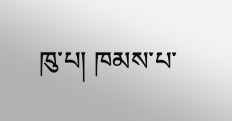ཁུ་པ། ཁམས་པ་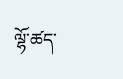ལྷོ་ཚད་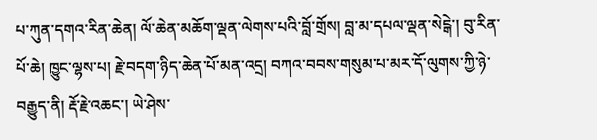པ་ཀུན་དགའ་རིན་ཆེན། ལོ་ཆེན་མཆོག་ལྡན་ལེགས་པའི་བློ་གྲོས། བླ་མ་དཔལ་ལྡན་སེངྒེ་། བུ་རིན་པོ་ཆེ། ཁྱུང་ལྷས་པ། རྗེ་བདག་ཉིད་ཆེན་པོ་མན་འདྲ། བཀའ་བབས་གསུམ་པ་མར་དོ་ལུགས་ཀྱི་ཉེ་བརྒྱུད་ནི། རྡོ་རྗེ་འཆང་། ཡེ་ཤེས་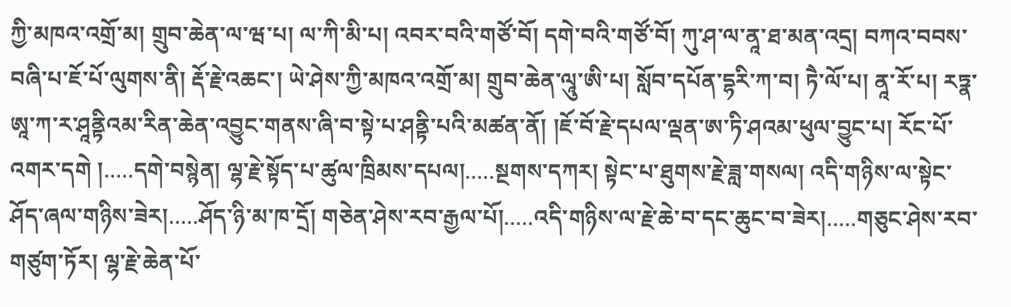ཀྱི་མཁའ་འགྲོ་མ། གྲུབ་ཆེན་ལ་ཝ་པ། ལ་ཀི་མི་པ། འབར་བའི་གཙོ་བོ། དགེ་བའི་གཙོ་བོ། ཀུ་ཤ་ལ་ནཱ་ཐ་མན་འདྲ། བཀའ་བབས་བཞི་པ་ཇོ་པོ་ལུགས་ནི། རྡོ་རྗེ་འཆང་། ཡེ་ཤེས་ཀྱི་མཁའ་འགྲོ་མ། གྲུབ་ཆེན་ལཱུ་ཨི་པ། སློབ་དཔོན་དྷརི་ཀ་བ། ཏཻ་ལོ་པ། ནཱ་རོ་པ། རཏྣ་ཨཱ་ཀ་ར་ཤཱནྟིའམ་རིན་ཆེན་འབྱུང་གནས་ཞི་བ་སྟེ་པ་ཤནྟི་པའི་མཚན་ནོ། །ཇོ་བོ་རྗེ་དཔལ་ལྡན་ཨ་ཏི་ཤའམ་ཕུལ་བྱུང་པ། རོང་པོ་འགར་དགེ །.....དགེ་བསྙེན། ལྷ་རྗེ་སྟོད་པ་ཚུལ་ཁྲིམས་དཔལ།.....སྔགས་དཀར། སྟེང་པ་ཐུགས་རྗེ་ཟླ་གསལ། འདི་གཉིས་ལ་སྟེང་ཤོད་ཞལ་གཉིས་ཟེར།.....ཤོད་ཉི་མ་ཁ་དྲོ། གཅེན་ཤེས་རབ་རྒྱལ་པོ།.....འདི་གཉིས་ལ་རྗེ་ཆེ་བ་དང་ཆུང་བ་ཟེར།.....གཅུང་ཤེས་རབ་གཙུག་ཏོར། ལྷ་རྗེ་ཆེན་པོ་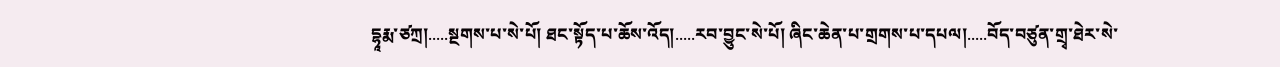དྷཱརྨ་ཙཀྲ།.....སྔགས་པ་སེ་པོ། ཐང་སྟོད་པ་ཆོས་འོད།.....རབ་བྱུང་སེ་པོ། ཞིང་ཆེན་པ་གྲགས་པ་དཔལ།.....བོད་བཙུན་གྲྭ་ཐེར་སེ་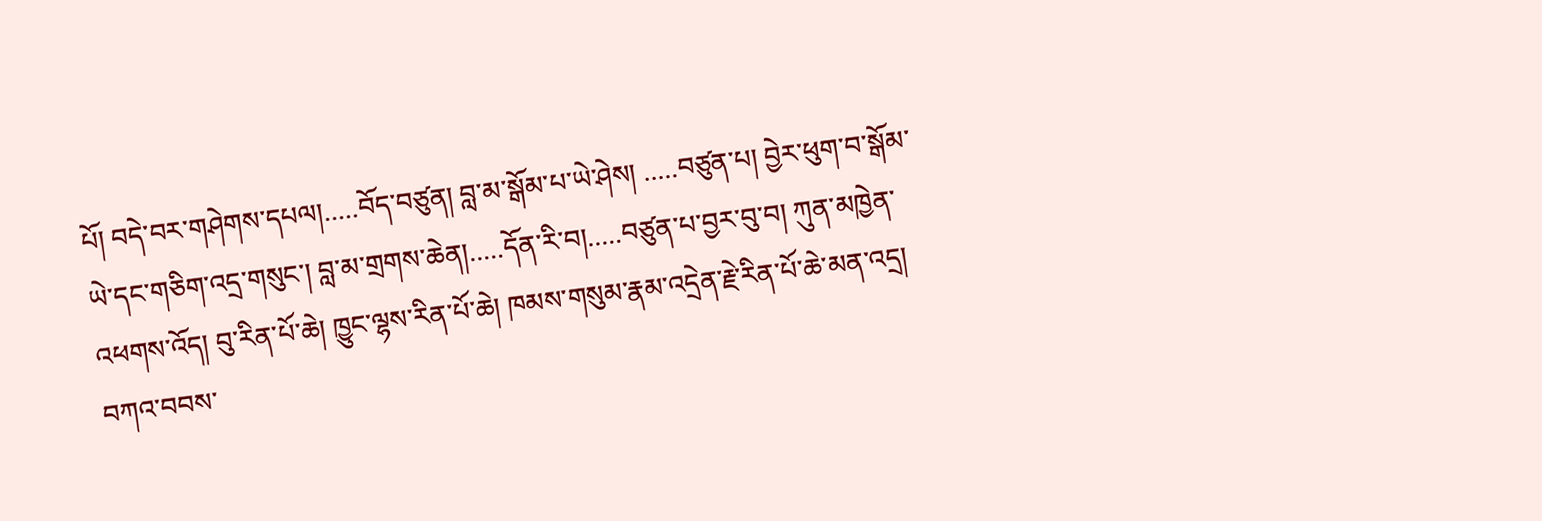པོ། བདེ་བར་གཤེགས་དཔལ།.....བོད་བཙུན། བླ་མ་སྒོམ་པ་ཡེ་ཤེས། .....བཙུན་པ། བྱེར་ཕུག་བ་སྒོམ་ཡེ་དང་གཅིག་འདྲ་གསུང་། བླ་མ་གྲགས་ཆེན།.....དོན་རི་བ།.....བཙུན་པ་བྱར་བུ་བ། ཀུན་མཁྱེན་འཕགས་འོད། བུ་རིན་པོ་ཆེ། ཁྱུང་ལྷས་རིན་པོ་ཆེ། ཁམས་གསུམ་རྣམ་འདྲེན་རྗེ་རིན་པོ་ཆེ་མན་འདྲ། བཀའ་བབས་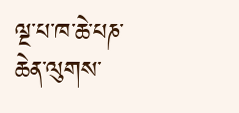ལྔ་པ་ཁ་ཆེ་པཎ་ཆེན་ལུགས་